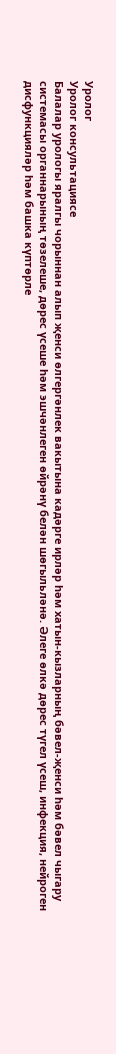Уролог
Уролог консультациясе
Балалар урологы яралгы чорыннан алып җенси өлгергәнлек вакытына кадәрге ирләр һәм хатын-кызларның бәвел-җенси һәм бәвел чыгару системасы органнарының төзелеше, дөрес үсеше һәм эшчәнлеген өйрәнү белән шөгыльләнә. Әлеге өлкә дөрес түгел үсеш, инфекция, нейроген дисфункцияләр һәм башка күптөрле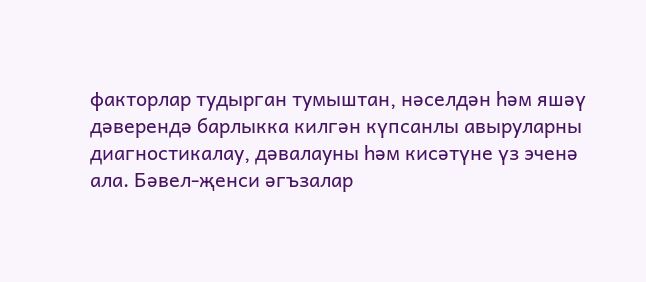факторлар тудырган тумыштан, нәселдән һәм яшәү дәверендә барлыкка килгән күпсанлы авыруларны диагностикалау, дәвалауны һәм кисәтүне үз эченә ала. Бәвел-җенси әгъзалар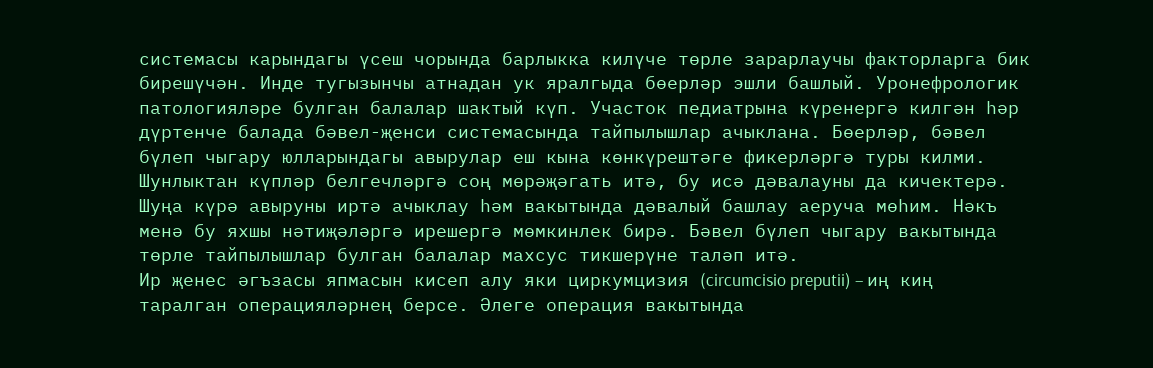системасы карындагы үсеш чорында барлыкка килүче төрле зарарлаучы факторларга бик бирешүчән. Инде тугызынчы атнадан ук яралгыда бөерләр эшли башлый. Уронефрологик патологияләре булган балалар шактый күп. Участок педиатрына күренергә килгән һәр дүртенче балада бәвел-җенси системасында тайпылышлар ачыклана. Бөерләр, бәвел бүлеп чыгару юлларындагы авырулар еш кына көнкүрештәге фикерләргә туры килми. Шунлыктан күпләр белгечләргә соң мөрәҗәгать итә, бу исә дәвалауны да кичектерә. Шуңа күрә авыруны иртә ачыклау һәм вакытында дәвалый башлау аеруча мөһим. Нәкъ менә бу яхшы нәтиҗәләргә ирешергә мөмкинлек бирә. Бәвел бүлеп чыгару вакытында төрле тайпылышлар булган балалар махсус тикшерүне таләп итә.
Ир җенес әгъзасы япмасын кисеп алу яки циркумцизия (circumcisio preputii) – иң киң таралган операцияләрнең берсе. Әлеге операция вакытында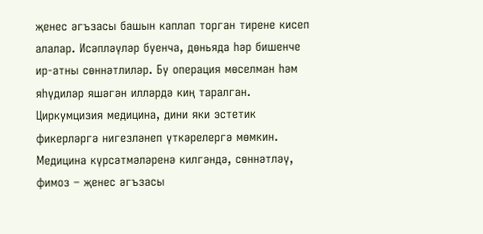җенес әгъзасы башын каплап торган тирене кисеп алалар. Исәпләүләр буенча, дөньяда һәр бишенче ир-атны сөннәтлиләр. Бу операция мөселман һәм яһүдиләр яшәгән илләрдә киң таралган. Циркумцизия медицина, дини яки эстетик фикерләргә нигезләнеп үткәрелергә мөмкин. Медицина күрсәтмәләренә килгәндә, сөннәтләү, фимоз – җенес әгъзасы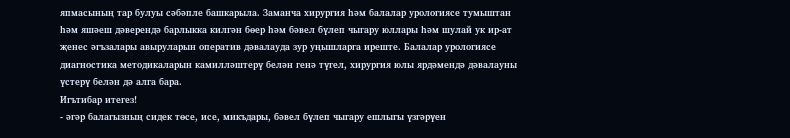япмасының тар булуы сәбәпле башкарыла. Заманча хирургия һәм балалар урологиясе тумыштан һәм яшәеш дәверендә барлыкка килгән бөер һәм бәвел бүлеп чыгару юллары һәм шулай ук ир-ат җенес әгъзалары авыруларын оператив дәвалауда зур уңышларга иреште. Балалар урологиясе диагностика методикаларын камилләштерү белән генә түгел, хирургия юлы ярдәмендә дәвалауны үстерү белән дә алга бара.
Игътибар итегез!
- әгәр балагызның сидек төсе, исе, микъдары, бәвел бүлеп чыгару ешлыгы үзгәрүен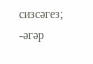сизсәгез;
-әгәр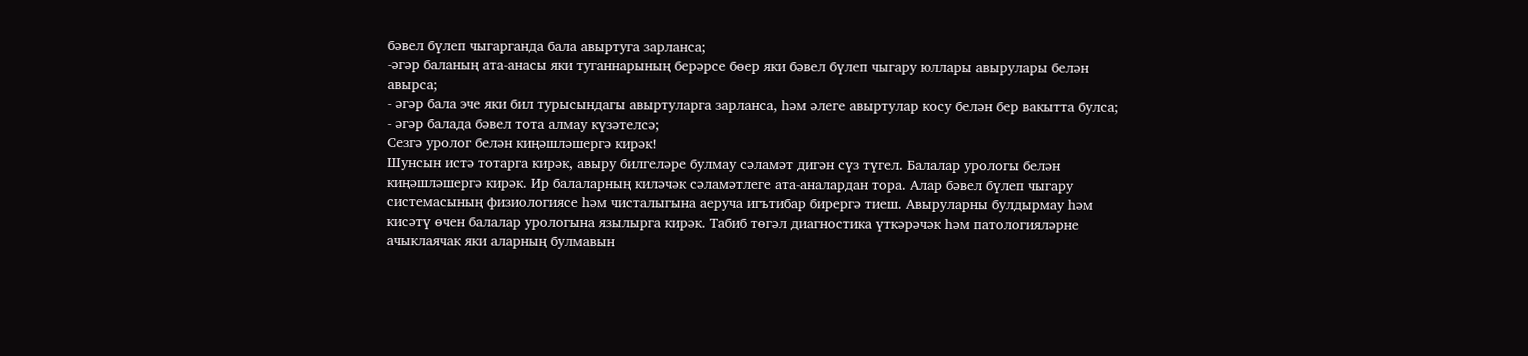бәвел бүлеп чыгарганда бала авыртуга зарланса;
-әгәр баланың ата-анасы яки туганнарының берәрсе бөер яки бәвел бүлеп чыгару юллары авырулары белән авырса;
- әгәр бала эче яки бил турысындагы авыртуларга зарланса, һәм әлеге авыртулар косу белән бер вакытта булса;
- әгәр балада бәвел тота алмау күзәтелсә;
Сезгә уролог белән киңәшләшергә кирәк!
Шунсын истә тотарга кирәк, авыру билгеләре булмау сәламәт дигән сүз түгел. Балалар урологы белән киңәшләшергә кирәк. Ир балаларның киләчәк сәламәтлеге ата-аналардан тора. Алар бәвел бүлеп чыгару системасының физиологиясе һәм чисталыгына аеруча игътибар бирергә тиеш. Авыруларны булдырмау һәм кисәтү өчен балалар урологына язылырга кирәк. Табиб төгәл диагностика үткәрәчәк һәм патологияләрне ачыклаячак яки аларның булмавын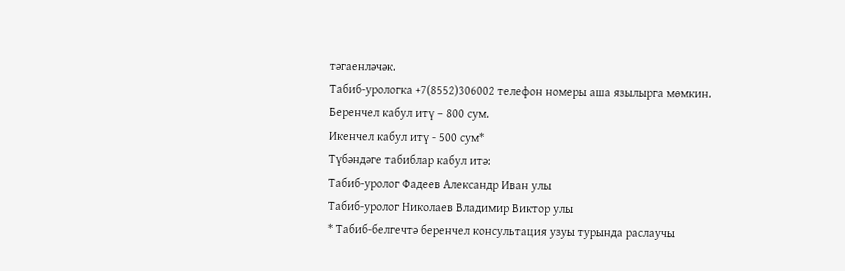тәгаенләчәк.
Табиб-урологка +7(8552)306002 телефон номеры аша язылырга мөмкин.
Беренчел кабул итү – 800 сум.
Икенчел кабул итү - 500 сум*
Түбәндәге табиблар кабул итә:
Табиб-уролог Фадеев Александр Иван улы
Табиб-уролог Николаев Владимир Виктор улы
* Табиб-белгечтә беренчел консультация узуы турында раслаучы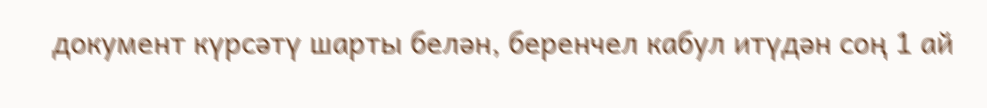документ күрсәтү шарты белән, беренчел кабул итүдән соң 1 ай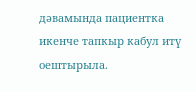дәвамында пациентка икенче тапкыр кабул итү оештырыла.